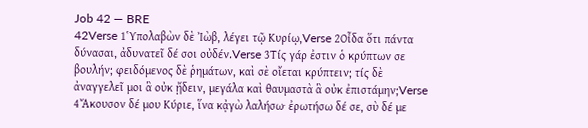Job 42 — BRE
42Verse 1Ὑπολαβὼν δὲ Ἰὼβ, λέγει τῷ Κυρίῳ,Verse 2Οἶδα ὅτι πάντα δύνασαι, ἀδυνατεῖ δέ σοι οὐδέν.Verse 3Τίς γάρ ἐστιν ὁ κρύπτων σε βουλήν; φειδόμενος δὲ ῥημάτων, καὶ σὲ οἴεται κρύπτειν; τίς δὲ ἀναγγελεῖ μοι ἃ οὐκ ᾔδειν, μεγάλα καὶ θαυμαστὰ ἃ οὐκ ἐπιστάμην;Verse 4Ἄκουσον δέ μου Κύριε, ἵνα κᾀγὼ λαλήσω· ἐρωτήσω δέ σε, σὺ δέ με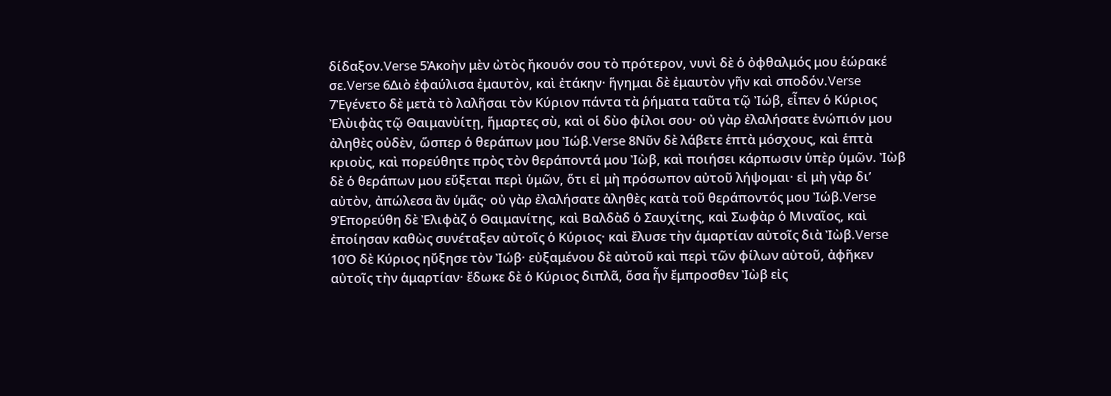δίδαξον.Verse 5Ἀκοὴν μὲν ὠτὸς ἤκουόν σου τὸ πρότερον, νυνὶ δὲ ὁ ὀφθαλμός μου ἑώρακέ σε.Verse 6Διὸ ἐφαύλισα ἐμαυτὸν, καὶ ἐτάκην· ἥγημαι δὲ ἐμαυτὸν γῆν καὶ σποδόν.Verse 7Ἐγένετο δὲ μετὰ τὸ λαλῆσαι τὸν Κύριον πάντα τὰ ῥήματα ταῦτα τῷ Ἰώβ, εἶπεν ὁ Κύριος Ἐλὺιφὰς τῷ Θαιμανὺίτῃ, ἥμαρτες σὺ, καὶ οἱ δὺο φίλοι σου· οὐ γὰρ ἐλαλήσατε ἐνώπιόν μου ἀληθὲς οὐδὲν, ὥσπερ ὁ θεράπων μου Ἰώβ.Verse 8Νῦν δὲ λάβετε ἑπτὰ μόσχους, καὶ ἑπτὰ κριοὺς, καὶ πορεύθητε πρὸς τὸν θεράποντά μου Ἰὼβ, καὶ ποιήσει κάρπωσιν ὑπὲρ ὑμῶν. Ἰὼβ δὲ ὁ θεράπων μου εὔξεται περὶ ὑμῶν, ὅτι εἰ μὴ πρόσωπον αὐτοῦ λήψομαι· εἰ μὴ γὰρ διʼ αὐτὸν, ἀπώλεσα ἂν ὑμᾶς· οὐ γὰρ ἐλαλήσατε ἀληθὲς κατὰ τοῦ θεράποντός μου Ἰώβ.Verse 9Ἐπορεύθη δὲ Ἐλιφὰζ ὁ Θαιμανίτης, καὶ Βαλδὰδ ὁ Σαυχίτης, καὶ Σωφὰρ ὁ Μιναῖος, καὶ ἐποίησαν καθὼς συνέταξεν αὐτοῖς ὁ Κύριος· καὶ ἔλυσε τὴν ἁμαρτίαν αὐτοῖς διὰ Ἰὼβ.Verse 10Ὁ δὲ Κύριος ηὔξησε τὸν Ἰώβ· εὐξαμένου δὲ αὐτοῦ καὶ περὶ τῶν φίλων αὐτοῦ, ἀφῆκεν αὐτοῖς τὴν ἁμαρτίαν· ἔδωκε δὲ ὁ Κύριος διπλᾶ, ὅσα ἦν ἔμπροσθεν Ἰὼβ εἰς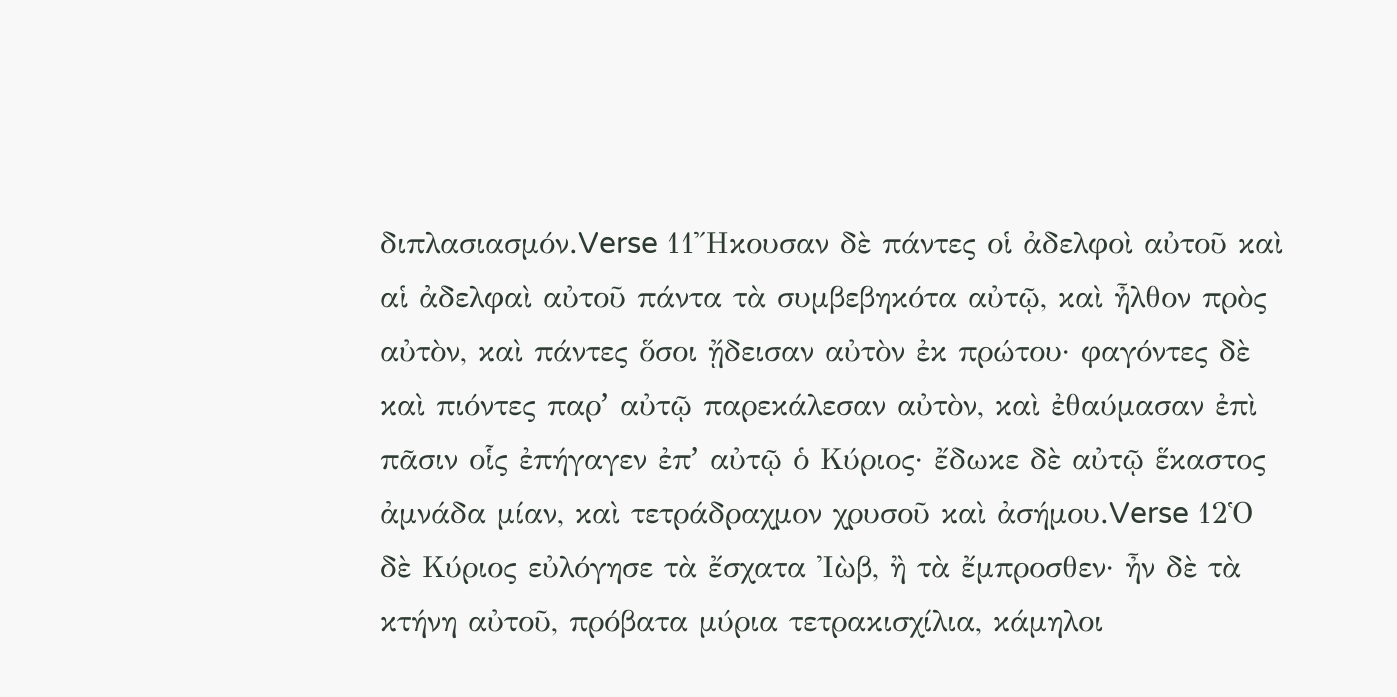διπλασιασμόν.Verse 11Ἤκουσαν δὲ πάντες οἱ ἀδελφοὶ αὐτοῦ καὶ αἱ ἀδελφαὶ αὐτοῦ πάντα τὰ συμβεβηκότα αὐτῷ, καὶ ἦλθον πρὸς αὐτὸν, καὶ πάντες ὅσοι ᾔδεισαν αὐτὸν ἐκ πρώτου· φαγόντες δὲ καὶ πιόντες παρʼ αὐτῷ παρεκάλεσαν αὐτὸν, καὶ ἐθαύμασαν ἐπὶ πᾶσιν οἷς ἐπήγαγεν ἐπʼ αὐτῷ ὁ Κύριος· ἔδωκε δὲ αὐτῷ ἕκαστος ἀμνάδα μίαν, καὶ τετράδραχμον χρυσοῦ καὶ ἀσήμου.Verse 12Ὁ δὲ Κύριος εὐλόγησε τὰ ἔσχατα Ἰὼβ, ἢ τὰ ἔμπροσθεν· ἦν δὲ τὰ κτήνη αὐτοῦ, πρόβατα μύρια τετρακισχίλια, κάμηλοι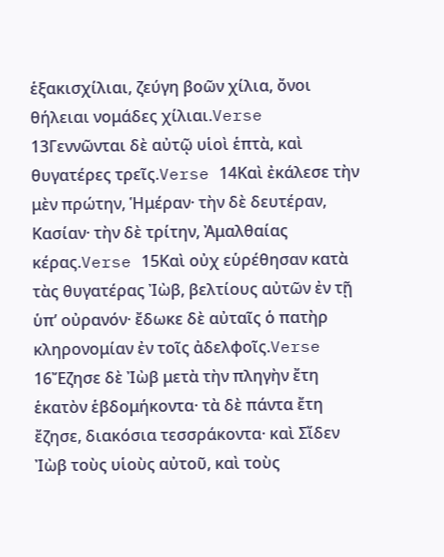ἑξακισχίλιαι, ζεύγη βοῶν χίλια, ὄνοι θήλειαι νομάδες χίλιαι.Verse 13Γεννῶνται δὲ αὐτῷ υἱοὶ ἑπτὰ, καὶ θυγατέρες τρεῖς.Verse 14Καὶ ἐκάλεσε τὴν μὲν πρώτην, Ἡμέραν· τὴν δὲ δευτέραν, Κασίαν· τὴν δὲ τρίτην, Ἀμαλθαίας κέρας.Verse 15Καὶ οὐχ εὑρέθησαν κατὰ τὰς θυγατέρας Ἰὼβ, βελτίους αὐτῶν ἐν τῇ ὑπʼ οὐρανόν· ἔδωκε δὲ αὐταῖς ὁ πατὴρ κληρονομίαν ἐν τοῖς ἀδελφοῖς.Verse 16Ἔζησε δὲ Ἰὼβ μετὰ τὴν πληγὴν ἔτη ἑκατὸν ἑβδομήκοντα· τὰ δὲ πάντα ἔτη ἔζησε, διακόσια τεσσράκοντα· καὶ Σἴδεν Ἰὼβ τοὺς υἱοὺς αὐτοῦ, καὶ τοὺς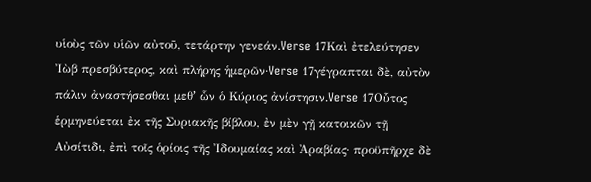υἱοὺς τῶν υἱῶν αὐτοῦ, τετάρτην γενεάν.Verse 17Καὶ ἐτελεύτησεν Ἰὼβ πρεσβύτερος, καὶ πλήρης ἡμερῶν·Verse 17γέγραπται δὲ, αὐτὸν πάλιν ἀναστήσεσθαι μεθʼ ὧν ὁ Κύριος ἀνίστησιν.Verse 17Οὗτος ἑρμηνεύεται ἐκ τῆς Συριακῆς βίβλου, ἐν μὲν γῇ κατοικῶν τῇ Αὐσίτιδι, ἐπὶ τοῖς ὁρίοις τῆς Ἰδουμαίας καὶ Ἀραβίας· προϋπῆρχε δὲ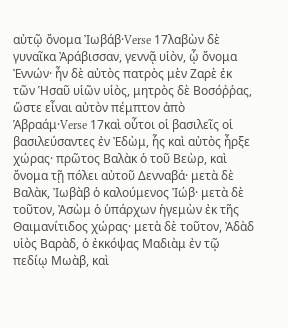αὐτῷ ὄνομα Ἰωβάβ·Verse 17λαβὼν δὲ γυναῖκα Ἀράβισσαν, γεννᾷ υἱὸν, ᾧ ὄνομα Ἐννών· ἦν δὲ αὐτὸς πατρὸς μὲν Ζαρὲ ἐκ τῶν Ἡσαῦ υἱῶν υἱὸς, μητρὸς δὲ Βοσόῤῥας, ὥστε εἶναι αὐτὸν πέμπτον ἀπὸ Ἁβραάμ·Verse 17καὶ οὗτοι οἱ βασιλεῖς οἱ βασιλεύσαντες ἐν Ἐδὼμ, ἧς καὶ αὐτὸς ἦρξε χώρας· πρῶτος Βαλὰκ ὁ τοῦ Βεὼρ, καὶ ὄνομα τῇ πόλει αὐτοῦ Δενναβά· μετὰ δὲ Βαλὰκ, Ἰωβὰβ ὁ καλούμενος Ἰώβ· μετὰ δὲ τοῦτον, Ἀσὼμ ὁ ὑπάρχων ἡγεμὼν ἐκ τῆς Θαιμανίτιδος χώρας· μετὰ δὲ τοῦτον, Ἀδὰδ υἱὸς Βαρὰδ, ὁ ἐκκόψας Μαδιὰμ ἐν τῷ πεδίῳ Μωὰβ, καὶ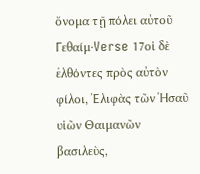ὄνομα τῇ πόλει αὐτοῦ Γεθαίμ·Verse 17οἱ δὲ ἐλθόντες πρὸς αὐτὸν φίλοι, Ἐλιφὰς τῶν Ἡσαῦ υἱῶν Θαιμανῶν βασιλεὺς,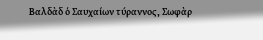Βαλδὰδ ὁ Σαυχαίων τύραννος, Σωφὰρ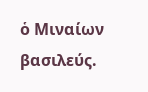ὁ Μιναίων βασιλεύς.